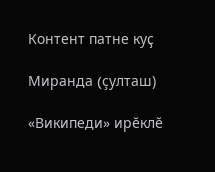Контент патне куҫ

Миранда (çулташ)

«Википеди» ирĕклĕ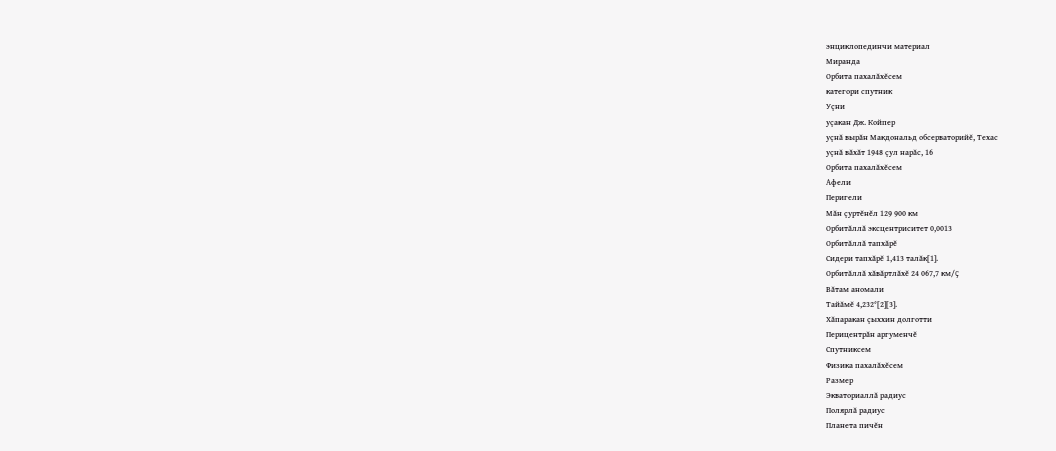энциклопединчи материал
Миранда
Орбита пахалăхĕсем
категори спутник
Уçни
уçакан Дж. Койпер
уçнă вырăн Макдональд обсерваторийĕ, Техас
уçнă вăхăт 1948 çул нарăс, 16
Орбита пахалăхĕсем
Афели
Перигели
Мăн çуртĕнĕл 129 900 км
Орбитăллă эксцентриситет 0,0013
Орбитăллă тапхăрĕ
Сидери тапхăрĕ 1,413 талăк[1].
Орбитăллă хăвăртлăхĕ 24 067,7 км/ç
Вăтам аномали
Тайăмĕ 4,232°[2][3].
Хăпаракан çыххин долготти
Перицентрăн аргуменчĕ
Спутниксем
Физика пахалăхĕсем
Размер
Экваториаллă радиус
Полярлă радиус
Планета пичĕн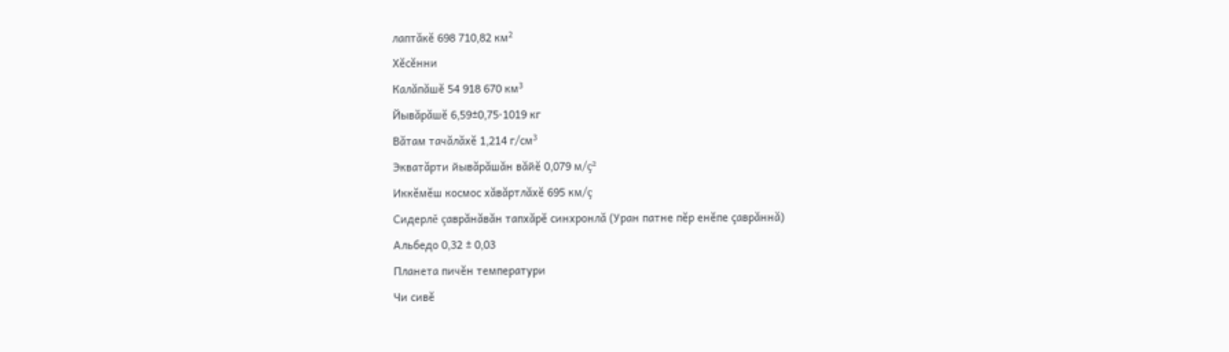лаптăкĕ 698 710,82 км²
Хĕсĕнни
Калăпăшĕ 54 918 670 км³
Йывăрăшĕ 6,59±0,75·1019 кг
Вăтам тачăлăхĕ 1,214 г/см³
Экватăрти йывăрăшăн вăйĕ 0,079 м/ç²
Иккĕмĕш космос хăвăртлăхĕ 695 км/ç
Сидерлĕ çаврăнăвăн тапхăрĕ синхронлă (Уран патне пĕр енĕпе çаврăннă)
Альбедо 0,32 ± 0,03
Планета пичĕн температури
Чи сивĕ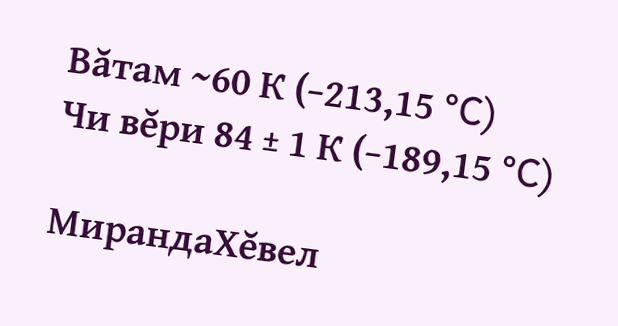Вăтам ~60 К (−213,15 °C)
Чи вĕри 84 ± 1 К (−189,15 °C)

МирандаХĕвел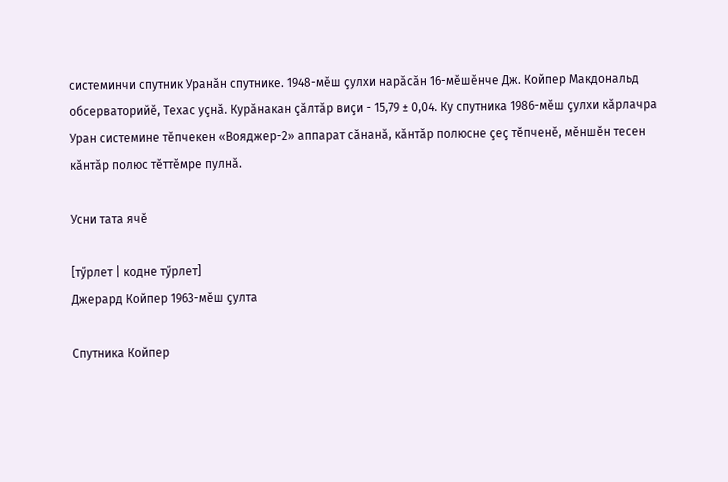системинчи спутник Уранăн спутнике. 1948-мĕш çулхи нарăсăн 16-мĕшĕнче Дж. Койпер Макдональд обсерваторийĕ, Техас уçнă. Курăнакан çăлтăр виçи - 15,79 ± 0,04. Ку спутника 1986-мĕш çулхи кăрлачра Уран системине тĕпчекен «Вояджер-2» аппарат сăнанă, кăнтăр полюсне çеç тĕпченĕ, мĕншĕн тесен кăнтăр полюс тĕттĕмре пулнă.

Усни тата ячĕ

[тӳрлет | кодне тӳрлет]
Джерард Койпер 1963-мĕш çулта

Спутника Койпер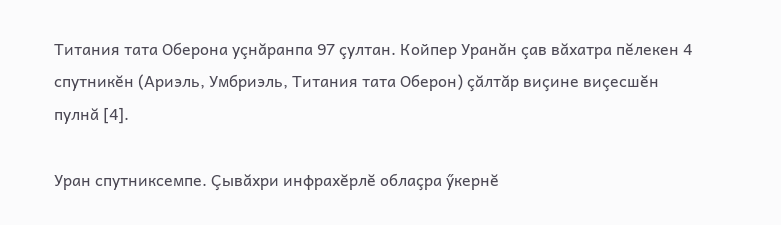Титания тата Оберона уçнăранпа 97 çултан. Койпер Уранăн çав вăхатра пĕлекен 4 спутникĕн (Ариэль, Умбриэль, Титания тата Оберон) çăлтăр виçине виçесшĕн пулнă [4].

Уран спутниксемпе. Çывăхри инфрахĕрлĕ облаçра ӳкернĕ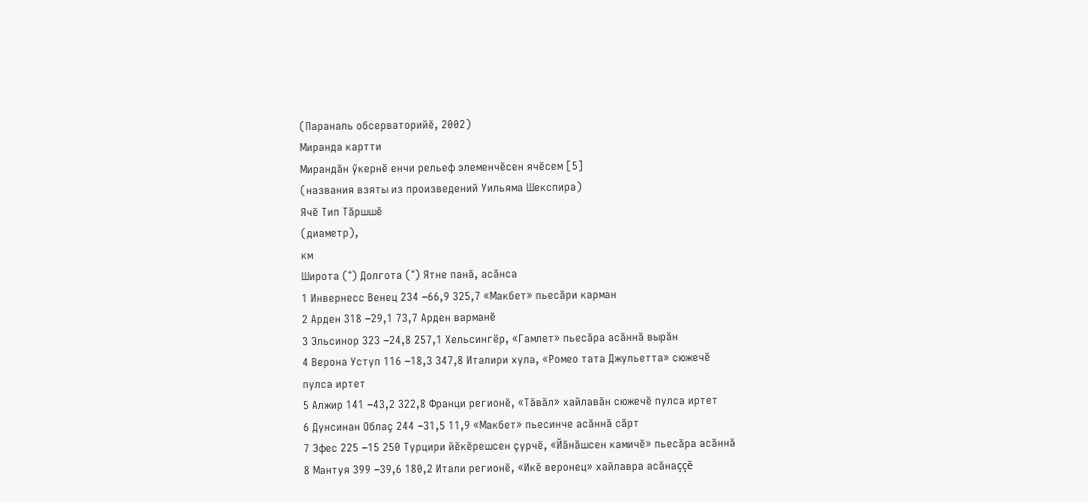(Параналь обсерваторийĕ, 2002)
Миранда картти
Мирандăн ӳкернĕ енчи рельеф элеменчĕсен ячĕсем [5]
(названия взяты из произведений Уильяма Шекспира)
Ячĕ Тип Тăршшĕ
(диаметр),
км
Широта (°) Долгота (°) Ятне панă, асăнса
1 Инвернесс Венец 234 −66,9 325,7 «Макбет» пьесăри карман
2 Арден 318 −29,1 73,7 Арден варманĕ
3 Эльсинор 323 −24,8 257,1 Хельсингёр, «Гамлет» пьесăра асăннă вырăн
4 Верона Уступ 116 −18,3 347,8 Италири хула, «Ромео тата Джульетта» сюжечĕ пулса иртет
5 Алжир 141 −43,2 322,8 Франци регионĕ, «Тăвăл» хайлавăн сюжечĕ пулса иртет
6 Дунсинан Облаç 244 −31,5 11,9 «Макбет» пьесинче асăннă сăрт
7 Эфес 225 −15 250 Турцири йĕкĕрешсен çурчĕ, «Йăнăшсен камичĕ» пьесăра асăннă
8 Мантуя 399 −39,6 180,2 Итали регионĕ, «Икĕ веронец» хайлавра асăнаççĕ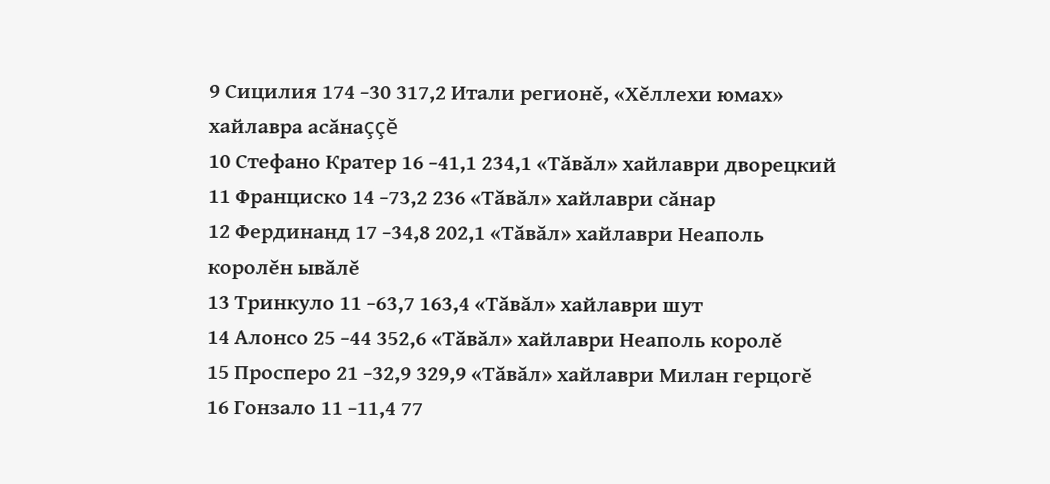9 Сицилия 174 −30 317,2 Итали регионĕ, «Хĕллехи юмах» хайлавра асăнаççĕ
10 Стефано Кратер 16 −41,1 234,1 «Тăвăл» хайлаври дворецкий
11 Франциско 14 −73,2 236 «Тăвăл» хайлаври сăнар
12 Фердинанд 17 −34,8 202,1 «Тăвăл» хайлаври Неаполь королĕн ывăлĕ
13 Тринкуло 11 −63,7 163,4 «Тăвăл» хайлаври шут
14 Алонсо 25 −44 352,6 «Тăвăл» хайлаври Неаполь королĕ
15 Просперо 21 −32,9 329,9 «Тăвăл» хайлаври Милан герцогĕ
16 Гонзало 11 −11,4 77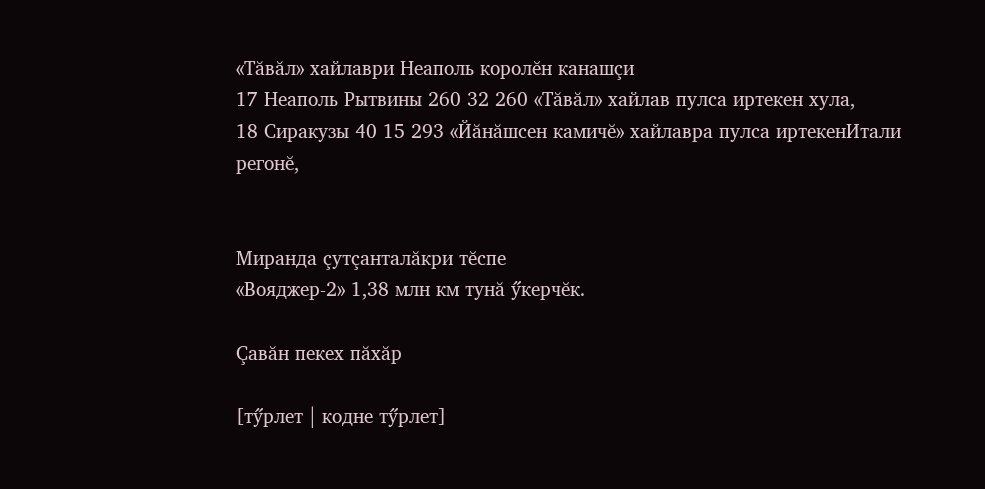«Тăвăл» хайлаври Неаполь королĕн канашçи
17 Неаполь Рытвины 260 32 260 «Тăвăл» хайлав пулса иртекен хула,
18 Сиракузы 40 15 293 «Йăнăшсен камичĕ» хайлавра пулса иртекенИтали регонĕ,


Миранда çутçанталăкри тĕспе
«Вояджер-2» 1,38 млн км тунă ӳкерчĕк.

Çавăн пекех пăхăр

[тӳрлет | кодне тӳрлет]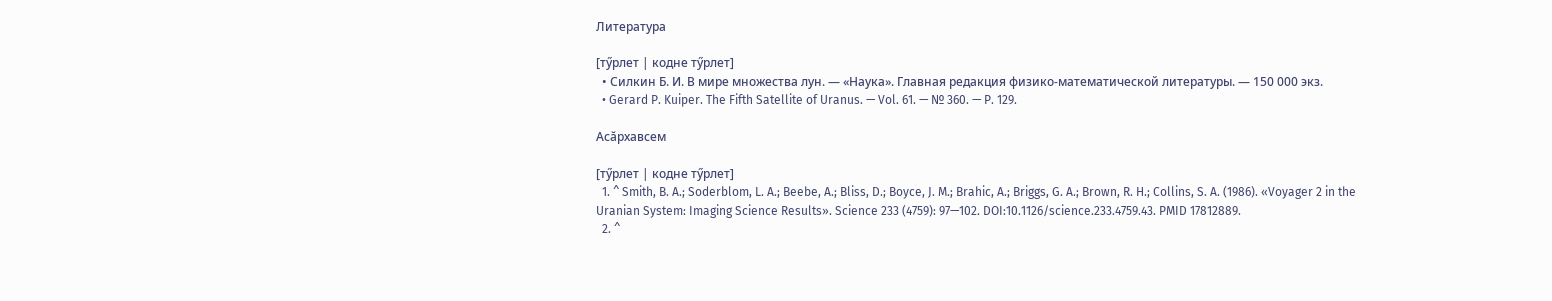Литература

[тӳрлет | кодне тӳрлет]
  • Силкин Б. И. В мире множества лун. — «Наука». Главная редакция физико-математической литературы. — 150 000 экз.
  • Gerard P. Kuiper. The Fifth Satellite of Uranus. — Vol. 61. — № 360. — P. 129.

Асăрхавсем

[тӳрлет | кодне тӳрлет]
  1. ^ Smith, B. A.; Soderblom, L. A.; Beebe, A.; Bliss, D.; Boyce, J. M.; Brahic, A.; Briggs, G. A.; Brown, R. H.; Collins, S. A. (1986). «Voyager 2 in the Uranian System: Imaging Science Results». Science 233 (4759): 97—102. DOI:10.1126/science.233.4759.43. PMID 17812889.
  2. ^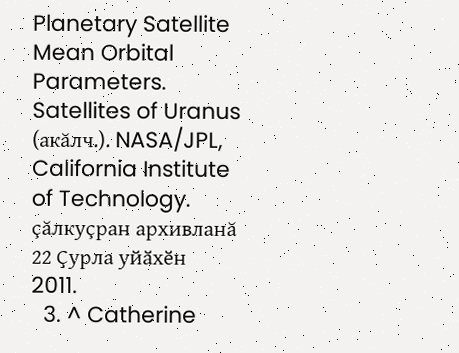Planetary Satellite Mean Orbital Parameters. Satellites of Uranus (акăлч.). NASA/JPL, California Institute of Technology. çăлкуçран архивланă 22 Ҫурла уйӑхӗн 2011.
  3. ^ Catherine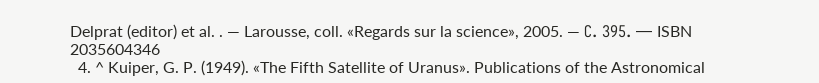Delprat (editor) et al. . — Larousse, coll. «Regards sur la science», 2005. — С. 395. — ISBN 2035604346
  4. ^ Kuiper, G. P. (1949). «The Fifth Satellite of Uranus». Publications of the Astronomical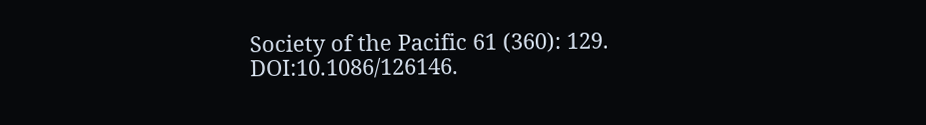Society of the Pacific 61 (360): 129. DOI:10.1086/126146.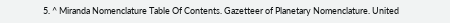5. ^ Miranda Nomenclature Table Of Contents. Gazetteer of Planetary Nomenclature. United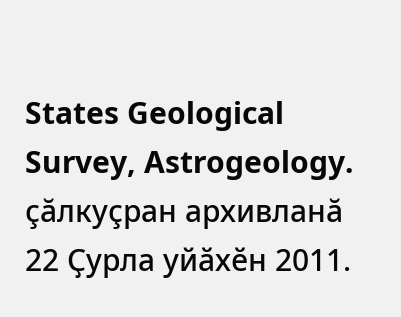States Geological Survey, Astrogeology. çăлкуçран архивланă 22 Ҫурла уйӑхӗн 2011.